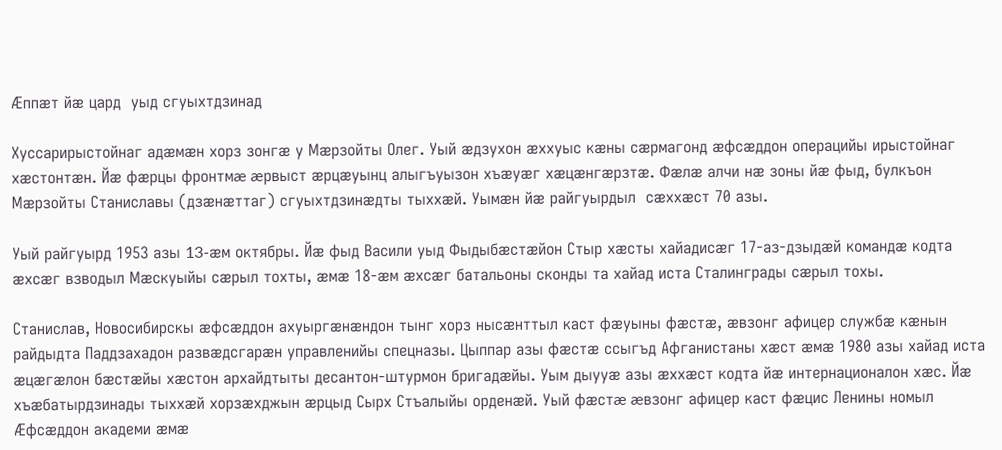Æппæт йæ цард  уыд сгуыхтдзинад

Хуссарирыстойнаг адæмæн хорз зонгæ у Мæрзойты Олег. Уый æдзухон æххуыс кæны сæрмагонд æфсæддон операцийы ирыстойнаг хæстонтæн. Йæ фæрцы фронтмæ æрвыст æрцæуынц алыгъуызон хъæуæг хæцæнгæрзтæ. Фæлæ алчи нæ зоны йæ фыд, булкъон Мæрзойты Станиславы (дзæнæттаг) сгуыхтдзинæдты тыххæй. Уымæн йæ райгуырдыл  сæххæст 70 азы.

Уый райгуырд 1953 азы 13-æм октябры. Йæ фыд Васили уыд Фыдыбæстæйон Стыр хæсты хайадисæг 17-аз-дзыдæй командæ кодта æхсæг взводыл Мæскуыйы сæрыл тохты, æмæ 18-æм æхсæг батальоны сконды та хайад иста Сталинграды сæрыл тохы.

Станислав, Новосибирскы æфсæддон ахуыргæнæндон тынг хорз нысæнттыл каст фæуыны фæстæ, æвзонг афицер службæ кæнын райдыдта Паддзахадон развæдсгарæн управленийы спецназы. Цыппар азы фæстæ ссыгъд Афганистаны хæст æмæ 1980 азы хайад иста æцæгæлон бæстæйы хæстон архайдтыты десантон-штурмон бригадæйы. Уым дыууæ азы æххæст кодта йæ интернационалон хæс. Йæ хъæбатырдзинады тыххæй хорзæхджын æрцыд Сырх Стъалыйы орденæй. Уый фæстæ æвзонг афицер каст фæцис Ленины номыл Æфсæддон академи æмæ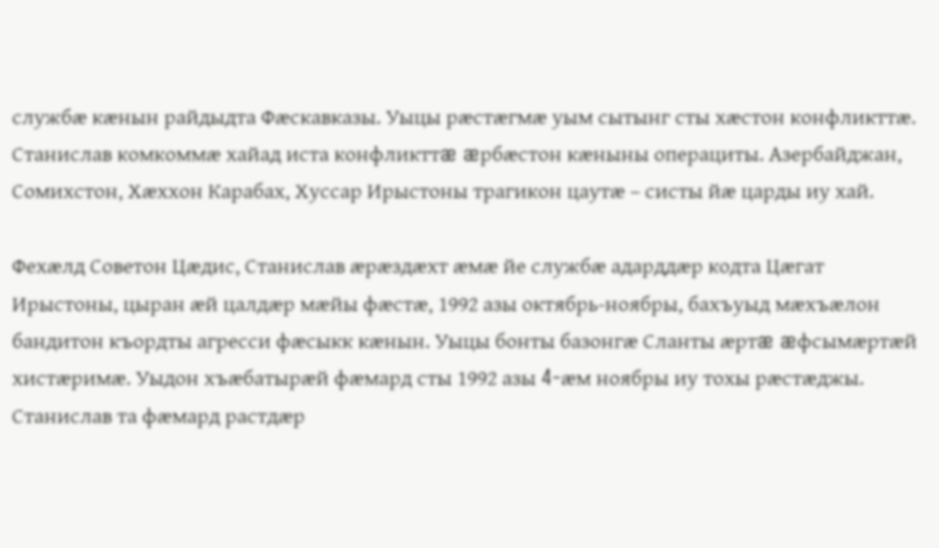службæ кæнын райдыдта Фæскавказы. Уыцы рæстæгмæ уым сытынг сты хæстон конфликттæ. Станислав комкоммæ хайад иста конфликттæ æрбæстон кæныны операциты. Азербайджан, Сомихстон, Хæххон Карабах, Хуссар Ирыстоны трагикон цаутæ – систы йæ царды иу хай.

Фехæлд Советон Цæдис, Станислав æрæздæхт æмæ йе службæ адарддæр кодта Цæгат Ирыстоны, цыран æй цалдæр мæйы фæстæ, 1992 азы октябрь-ноябры, бахъуыд мæхъæлон бандитон къордты агресси фæсыкк кæнын. Уыцы бонты базонгæ Сланты æртæ æфсымæртæй хистæримæ. Уыдон хъæбатырæй фæмард сты 1992 азы 4-æм ноябры иу тохы рæстæджы. Станислав та фæмард растдæр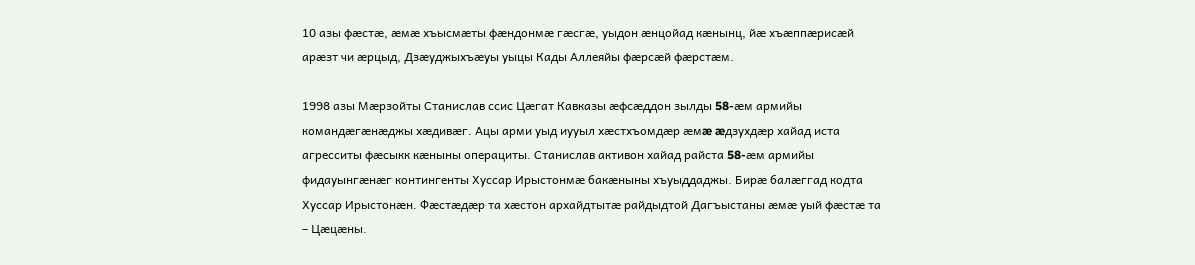10 азы фæстæ, æмæ хъысмæты фæндонмæ гæсгæ, уыдон æнцойад кæнынц, йæ хъæппæрисæй арæзт чи æрцыд, Дзæуджыхъæуы уыцы Кады Аллеяйы фæрсæй фæрстæм.

1998 азы Мæрзойты Станислав ссис Цæгат Кавказы æфсæддон зылды 58-æм армийы командæгæнæджы хæдивæг. Ацы арми уыд иууыл хæстхъомдæр æмæ æдзухдæр хайад иста агресситы фæсыкк кæныны операциты. Станислав активон хайад райста 58-æм армийы фидауынгæнæг контингенты Хуссар Ирыстонмæ бакæныны хъуыддаджы. Бирæ балæггад кодта Хуссар Ирыстонæн. Фæстæдæр та хæстон архайдтытæ райдыдтой Дагъыстаны æмæ уый фæстæ та – Цæцæны.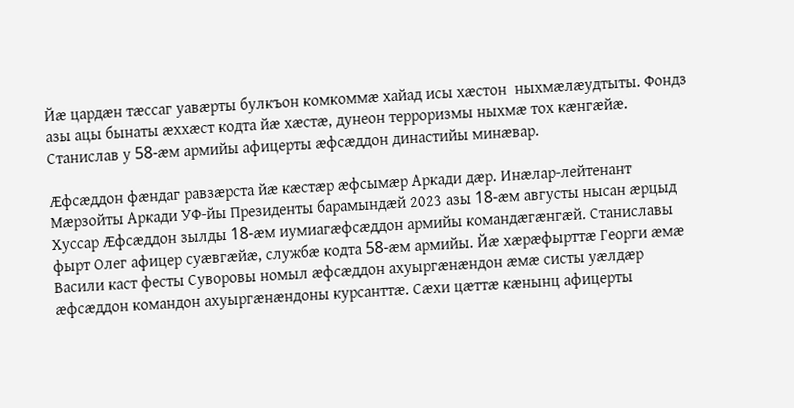Йæ цардæн тæссаг уавæрты булкъон комкоммæ хайад исы хæстон  ныхмæлæудтыты. Фондз азы ацы бынаты æххæст кодта йæ хæстæ, дунеон терроризмы ныхмæ тох кæнгæйæ. Станислав у 58-æм армийы афицерты æфсæддон династийы минæвар.

Æфсæддон фæндаг равзæрста йæ кæстæр æфсымæр Аркади дæр. Инæлар-лейтенант Мæрзойты Аркади УФ-йы Президенты барамындæй 2023 азы 18-æм августы нысан æрцыд Хуссар Æфсæддон зылды 18-æм иумиагæфсæддон армийы командæгæнгæй. Станиславы фырт Олег афицер суæвгæйæ, службæ кодта 58-æм армийы. Йæ хæрæфырттæ Георги æмæ Васили каст фесты Суворовы номыл æфсæддон ахуыргæнæндон æмæ систы уæлдæр æфсæддон командон ахуыргæнæндоны курсанттæ. Сæхи цæттæ кæнынц афицерты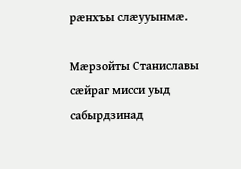рæнхъы слæууынмæ.

Мæрзойты Станиславы сæйраг мисси уыд сабырдзинад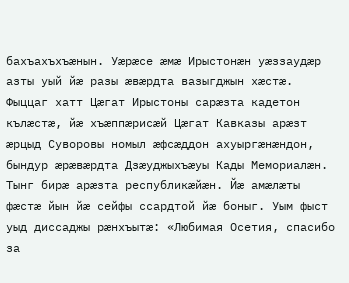бахъахъхъæнын. Уæрæсе æмæ Ирыстонæн уæззаудæр азты уый йæ разы æвæрдта вазыгджын хæстæ. Фыццаг хатт Цæгат Ирыстоны сарæзта кадетон кълæстæ, йæ хъæппæрисæй Цæгат Кавказы арæзт æрцыд Суворовы номыл æфсæддон ахуыргæнæндон, бындур æрæвæрдта Дзæуджыхъæуы Кады Мемориалæн. Тынг бирæ арæзта республикæйæн. Йæ амæлæты фæстæ йын йæ сейфы ссардтой йæ боныг. Уым фыст уыд диссаджы рæнхъытæ: «Любимая Осетия, спасибо за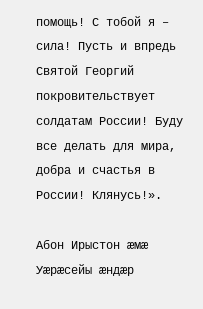помощь! С тобой я – сила! Пусть и впредь Святой Георгий покровительствует солдатам России! Буду все делать для мира, добра и счастья в России! Клянусь!».

Абон Ирыстон æмæ Уæрæсейы æндæр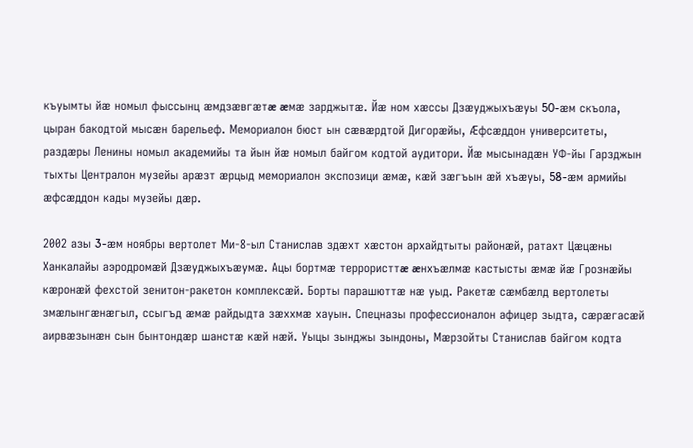къуымты йæ номыл фыссынц æмдзæвгæтæ æмæ зарджытæ. Йæ ном хæссы Дзæуджыхъæуы 50-æм скъола, цыран бакодтой мысæн барельеф. Мемориалон бюст ын сæвæрдтой Дигорæйы, Æфсæддон университеты, раздæры Ленины номыл академийы та йын йæ номыл байгом кодтой аудитори. Йæ мысынадæн УФ-йы Гарзджын тыхты Централон музейы арæзт æрцыд мемориалон экспозици æмæ, кæй зæгъын æй хъæуы, 58-æм армийы æфсæддон кады музейы дæр.

2002 азы 3-æм ноябры вертолет Ми-8-ыл Станислав здæхт хæстон архайдтыты районæй, ратахт Цæцæны Ханкалайы аэродромæй Дзæуджыхъæумæ. Ацы бортмæ террористтæ æнхъæлмæ кастысты æмæ йæ Грознæйы кæронæй фехстой зенитон-ракетон комплексæй. Борты парашюттæ нæ уыд. Ракетæ сæмбæлд вертолеты змæлынгæнæгыл, ссыгъд æмæ райдыдта зæххмæ хауын. Спецназы профессионалон афицер зыдта, сæрæгасæй аирвæзынæн сын бынтондæр шанстæ кæй нæй. Уыцы зынджы зындоны, Мæрзойты Станислав байгом кодта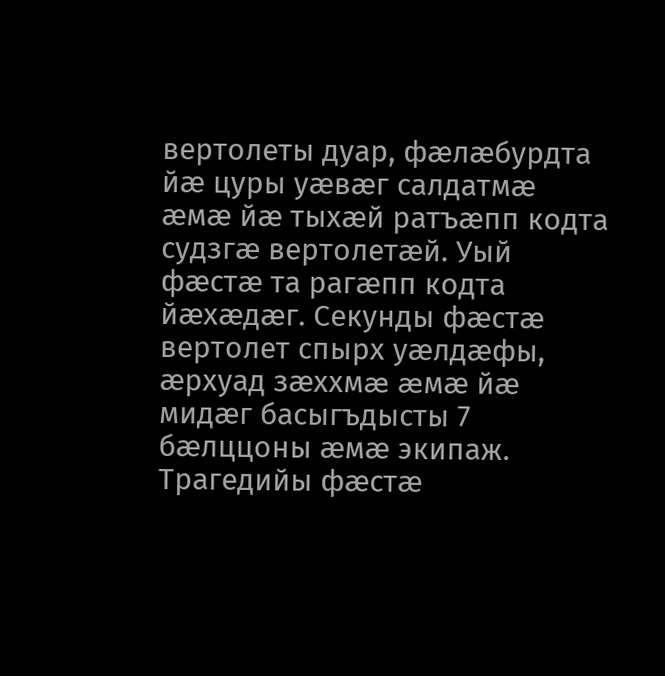вертолеты дуар, фæлæбурдта йæ цуры уæвæг салдатмæ æмæ йæ тыхæй ратъæпп кодта судзгæ вертолетæй. Уый фæстæ та рагæпп кодта йæхæдæг. Секунды фæстæ вертолет спырх уæлдæфы, æрхуад зæххмæ æмæ йæ мидæг басыгъдысты 7 бæлццоны æмæ экипаж. Трагедийы фæстæ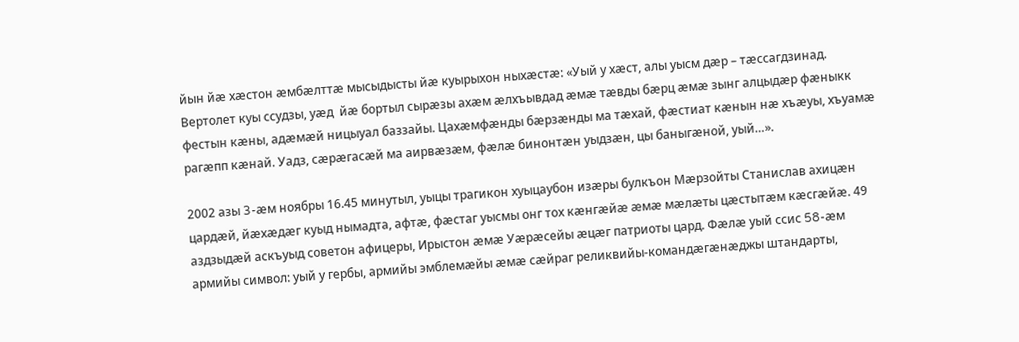йын йæ хæстон æмбæлттæ мысыдысты йæ куырыхон ныхæстæ: «Уый у хæст, алы уысм дæр – тæссагдзинад. Вертолет куы ссудзы, уæд  йæ бортыл сырæзы ахæм æлхъывдад æмæ тæвды бæрц æмæ зынг алцыдæр фæныкк фестын кæны, адæмæй ницыуал баззайы. Цахæмфæнды бæрзæнды ма тæхай, фæстиат кæнын нæ хъæуы, хъуамæ рагæпп кæнай. Уадз, сæрæгасæй ма аирвæзæм, фæлæ бинонтæн уыдзæн, цы баныгæной, уый…».

2002 азы 3-æм ноябры 16.45 минутыл, уыцы трагикон хуыцаубон изæры булкъон Мæрзойты Станислав ахицæн цардæй, йæхæдæг куыд нымадта, афтæ, фæстаг уысмы онг тох кæнгæйæ æмæ мæлæты цæстытæм кæсгæйæ. 49 аздзыдæй аскъуыд советон афицеры, Ирыстон æмæ Уæрæсейы æцæг патриоты цард. Фæлæ уый ссис 58-æм армийы символ: уый у гербы, армийы эмблемæйы æмæ сæйраг реликвийы-командæгæнæджы штандарты,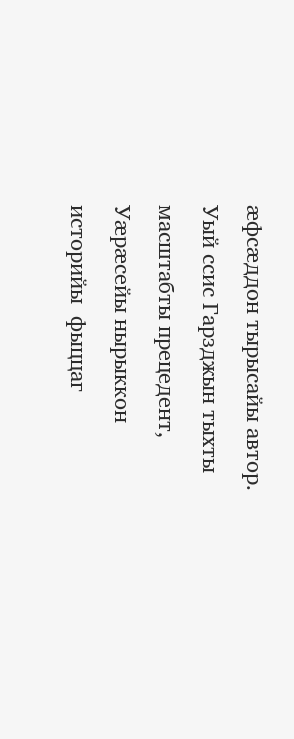æфсæддон тырысайы автор. Уый ссис Гарзджын тыхты масштабты прецедент,  Уæрæсейы нырыккон историйы  фыццаг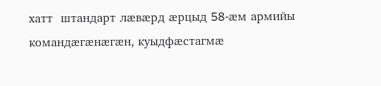хатт  штандарт лæвæрд æрцыд 58-æм армийы командæгæнæгæн, куыдфæстагмæ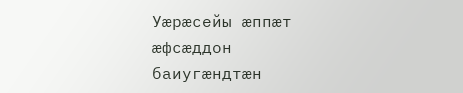Уæрæсейы æппæт æфсæддон баиугæндтæн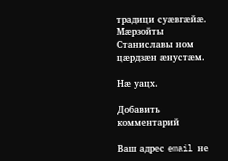традици суæвгæйæ. Мæрзойты Станиславы ном цæрдзæн æнустæм.

Нæ уацх.

Добавить комментарий

Ваш адрес email не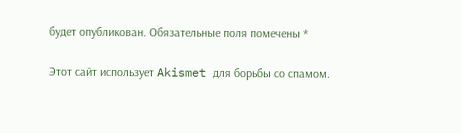будет опубликован. Обязательные поля помечены *

Этот сайт использует Akismet для борьбы со спамом.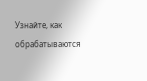Узнайте, как обрабатываются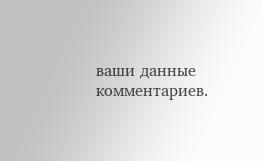ваши данные комментариев.